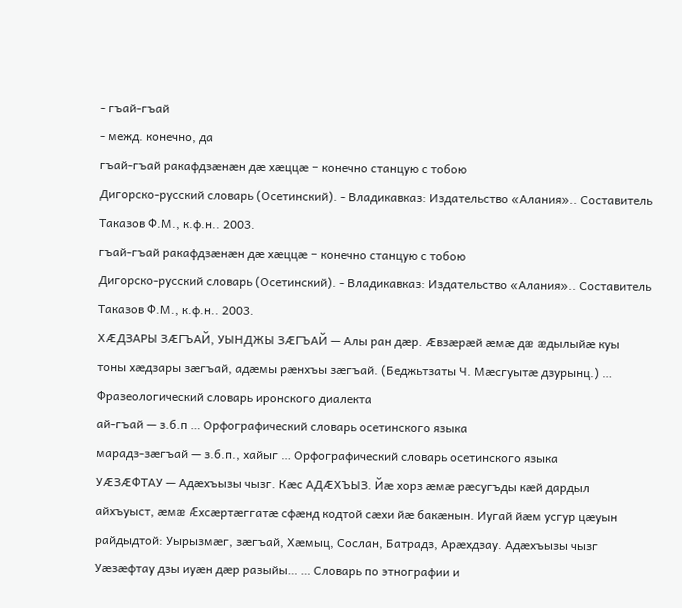- гъай-гъай
- межд. конечно, да
гъай-гъай ракафдзæнæн дæ хæццæ − конечно станцую с тобою
Дигорско-русский словарь (Осетинский). - Владикавказ: Издательство «Алания».. Составитель Таказов Ф.М., к.ф.н.. 2003.
гъай-гъай ракафдзæнæн дæ хæццæ − конечно станцую с тобою
Дигорско-русский словарь (Осетинский). - Владикавказ: Издательство «Алания».. Составитель Таказов Ф.М., к.ф.н.. 2003.
ХÆДЗАРЫ ЗÆГЪАЙ, УЫНДЖЫ ЗÆГЪАЙ — Алы ран дæр. Æвзæрæй æмæ дæ æдылыйæ куы тоны хæдзары зæгъай, адæмы рæнхъы зæгъай. (Беджьтзаты Ч. Мæсгуытæ дзурынц.) … Фразеологический словарь иронского диалекта
ай-гъай — з.б.п … Орфографический словарь осетинского языка
марадз-зæгъай — з.б.п., хайыг … Орфографический словарь осетинского языка
УÆЗÆФТАУ — Адæхъызы чызг. Кæс АДÆХЪЫЗ. Йæ хорз æмæ рæсугъды кæй дардыл айхъуыст, æмæ Æхсæртæггатæ сфæнд кодтой сæхи йæ бакæнын. Иугай йæм усгур цæуын райдыдтой: Уырызмæг, зæгъай, Хæмыц, Сослан, Батрадз, Арæхдзау. Адæхъызы чызг Уæзæфтау дзы иуæн дæр разыйы… … Словарь по этнографии и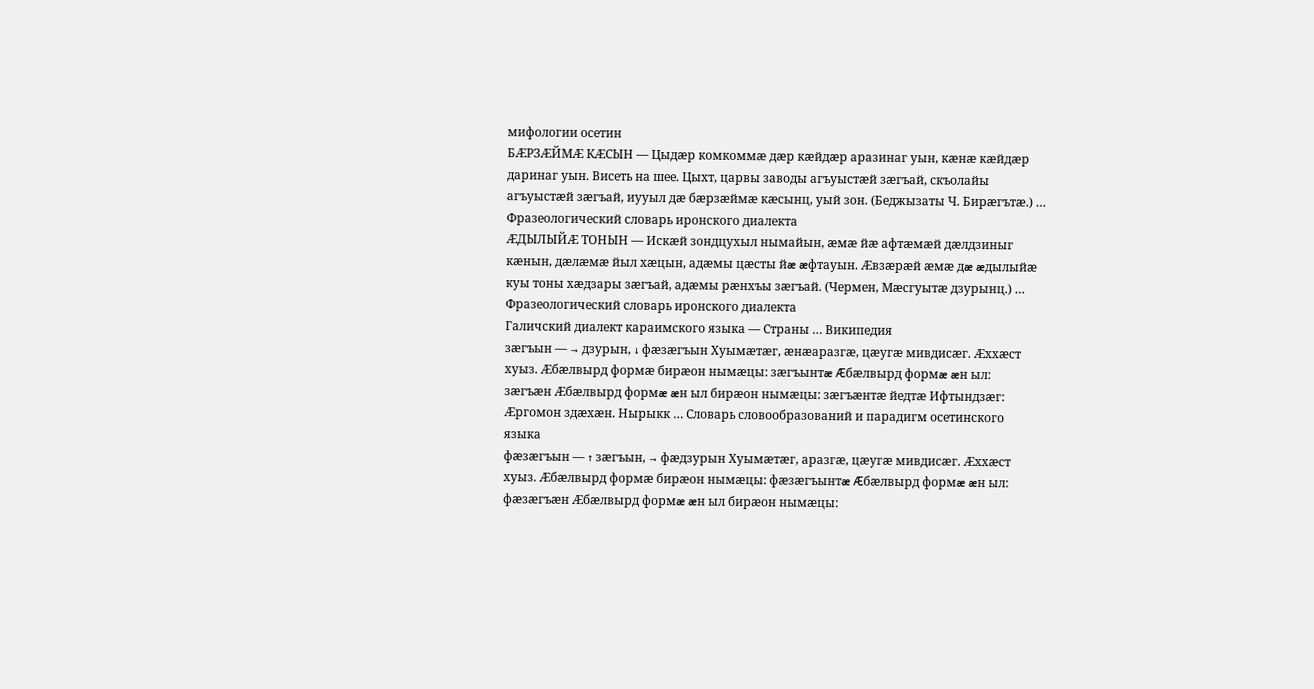мифологии осетин
БÆРЗÆЙМÆ КÆСЫН — Цыдæр комкоммæ дæр кæйдæр аразинаг уын, кæнæ кæйдæр даринаг уын. Висеть на шее. Цыхт, царвы заводы агъуыстæй зæгъай, скъолайы агъуыстæй зæгъай, иууыл дæ бæрзæймæ кæсынц, уый зон. (Беджызаты Ч. Бирæгътæ.) … Фразеологический словарь иронского диалекта
ÆДЫЛЫЙÆ ТОНЫН — Искæй зондцухыл нымайын, æмæ йæ афтæмæй дæлдзиныг кæнын, дæлæмæ йыл хæцын, адæмы цæсты йæ æфтауын. Æвзæрæй æмæ дæ æдылыйæ куы тоны хæдзары зæгъай, адæмы рæнхъы зæгъай. (Чермен, Мæсгуытæ дзурынц.) … Фразеологический словарь иронского диалекта
Галичский диалект караимского языка — Страны … Википедия
зæгъын — → дзурын, ↓ фæзæгъын Хуымæтæг, æнæаразгæ, цæугæ мивдисæг. Æххæст хуыз. Æбæлвырд формæ бирæон нымæцы: зæгъынтæ Æбæлвырд формæ æн ыл: зæгъæн Æбæлвырд формæ æн ыл бирæон нымæцы: зæгъæнтæ йедтæ Ифтындзæг: Æргомон здæхæн. Нырыкк … Словарь словообразований и парадигм осетинского языка
фæзæгъын — ↑ зæгъын, → фæдзурын Хуымæтæг, аразгæ, цæугæ мивдисæг. Æххæст хуыз. Æбæлвырд формæ бирæон нымæцы: фæзæгъынтæ Æбæлвырд формæ æн ыл: фæзæгъæн Æбæлвырд формæ æн ыл бирæон нымæцы: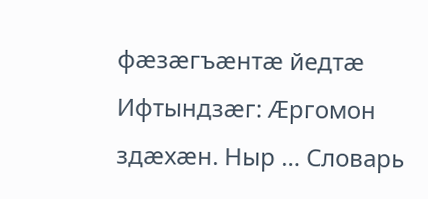фæзæгъæнтæ йедтæ Ифтындзæг: Æргомон здæхæн. Ныр … Словарь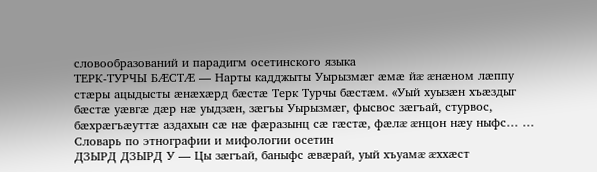словообразований и парадигм осетинского языка
ТЕРК-ТУРЧЫ БÆСТÆ — Нарты кадджыты Уырызмæг æмæ йæ æнæном лæппу стæры ацыдысты æнæхæрд бæстæ Терк Турчы бæстæм. «Уый хуызæн хъæздыг бæстæ уæвгæ дæр нæ уыдзæн, зæгъы Уырызмæг, фысвос зæгъай, стурвос, бæхрæгъæуттæ аздахын сæ нæ фæразынц сæ гæстæ, фæлæ æнцон нæу ныфс… … Словарь по этнографии и мифологии осетин
ДЗЫРД ДЗЫРД У — Цы зæгъай, баныфс æвæрай, уый хъуамæ æххæст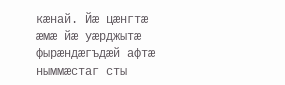кæнай. Йæ цæнгтæ æмæ йæ уæрджытæ фырæндæгъдæй афтæ ныммæстаг сты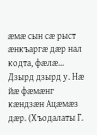æмæ сын сæ рыст æнкъаргæ дæр нал кодта, фæлæ... Дзырд дзырд у. Нæ йæ фæмæнг кæндзæн Ацæмæз дæр. (Хъодалаты Г.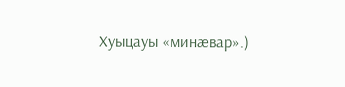Хуыцауы «минæвар».)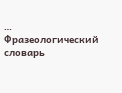… Фразеологический словарь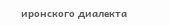иронского диалекта